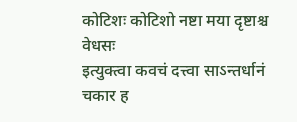कोटिशः कोटिशो नष्टा मया दृष्टाश्च वेधसः
इत्युक्त्वा कवचं दत्त्वा साऽन्तर्धानं चकार ह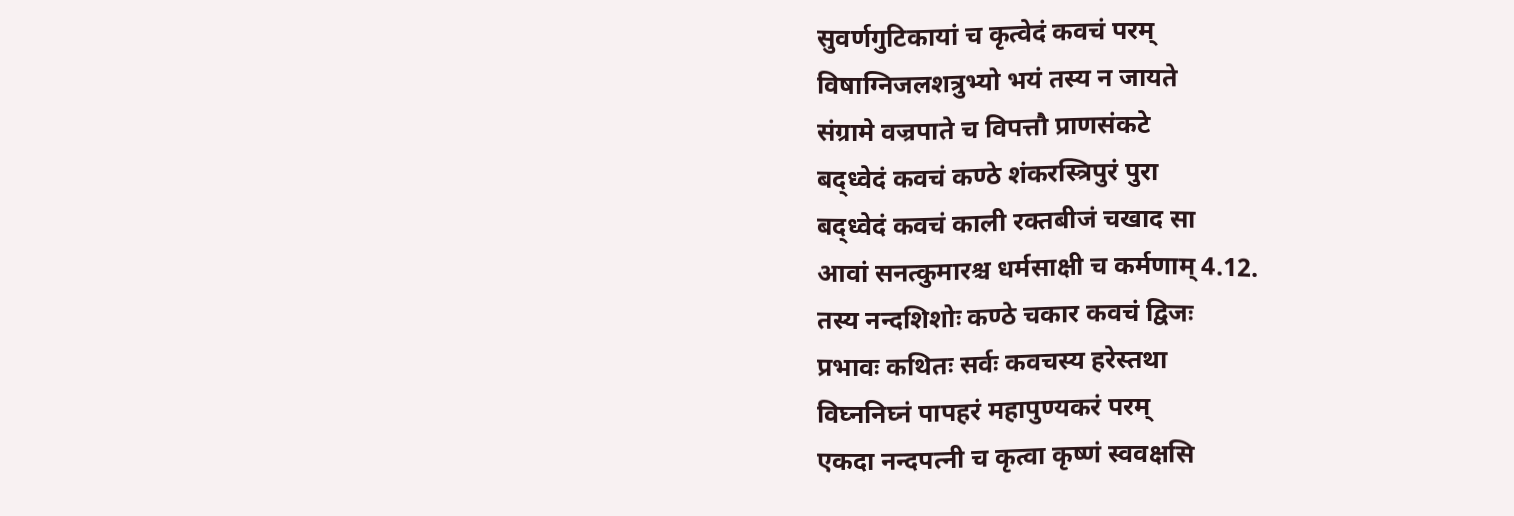सुवर्णगुटिकायां च कृत्वेदं कवचं परम्
विषाग्निजलशत्रुभ्यो भयं तस्य न जायते
संग्रामे वज्रपाते च विपत्तौ प्राणसंकटे
बद्ध्वेदं कवचं कण्ठे शंकरस्त्रिपुरं पुरा
बद्ध्वेदं कवचं काली रक्तबीजं चखाद सा
आवां सनत्कुमारश्च धर्मसाक्षी च कर्मणाम् 4.12.
तस्य नन्दशिशोः कण्ठे चकार कवचं द्विजः
प्रभावः कथितः सर्वः कवचस्य हरेस्तथा
विघ्ननिघ्नं पापहरं महापुण्यकरं परम्
एकदा नन्दपत्नी च कृत्वा कृष्णं स्ववक्षसि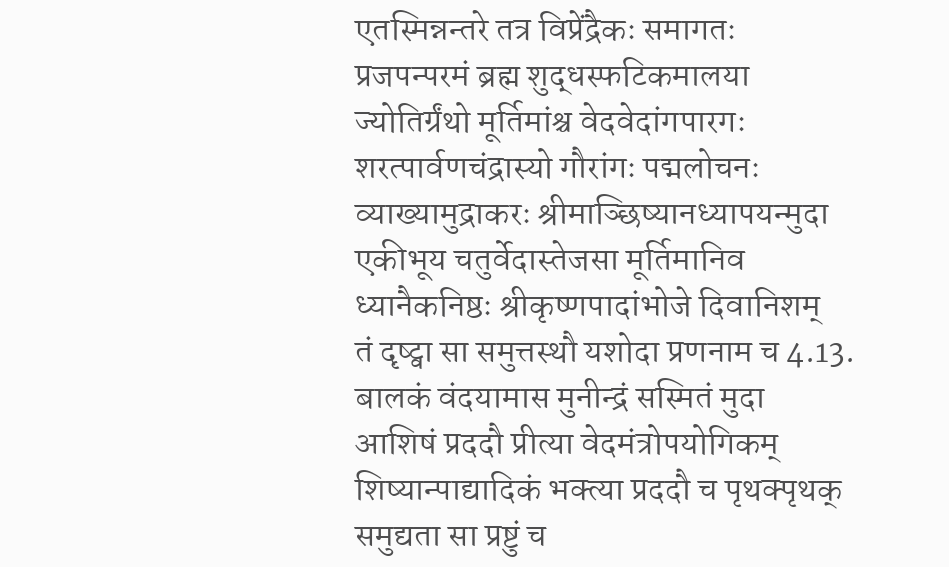एतस्मिन्नन्तरे तत्र विप्रेंद्रैकः समागतः
प्रजपन्परमं ब्रह्म शुद्धस्फटिकमालया
ज्योतिर्ग्रंथो मूर्तिमांश्च वेदवेदांगपारगः
शरत्पार्वणचंद्रास्यो गौरांगः पद्मलोचनः
व्याख्यामुद्राकरः श्रीमाञ्छिष्यानध्यापयन्मुदा
एकीभूय चतुर्वेदास्तेजसा मूर्तिमानिव
ध्यानैकनिष्ठः श्रीकृष्णपादांभोजे दिवानिशम्
तं दृष्ट्वा सा समुत्तस्थौ यशोदा प्रणनाम च 4.13.
बालकं वंदयामास मुनीन्द्रं सस्मितं मुदा
आशिषं प्रददौ प्रीत्या वेदमंत्रोपयोगिकम्
शिष्यान्पाद्यादिकं भक्त्या प्रददौ च पृथक्पृथक्
समुद्यता सा प्रष्टुं च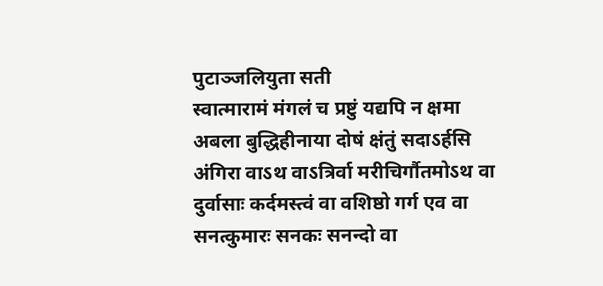पुटाञ्जलियुता सती
स्वात्मारामं मंगलं च प्रष्टुं यद्यपि न क्षमा
अबला बुद्धिहीनाया दोषं क्षंतुं सदाऽर्हसि
अंगिरा वाऽथ वाऽत्रिर्वा मरीचिर्गौतमोऽथ वा
दुर्वासाः कर्दमस्त्वं वा वशिष्ठो गर्ग एव वा
सनत्कुमारः सनकः सनन्दो वा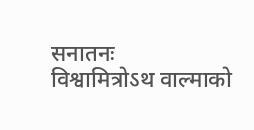सनातनः
विश्वामित्रोऽथ वाल्माको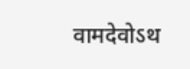वामदेवोऽथ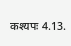कश्यपः 4.13.